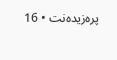پرەزيدەنت • 16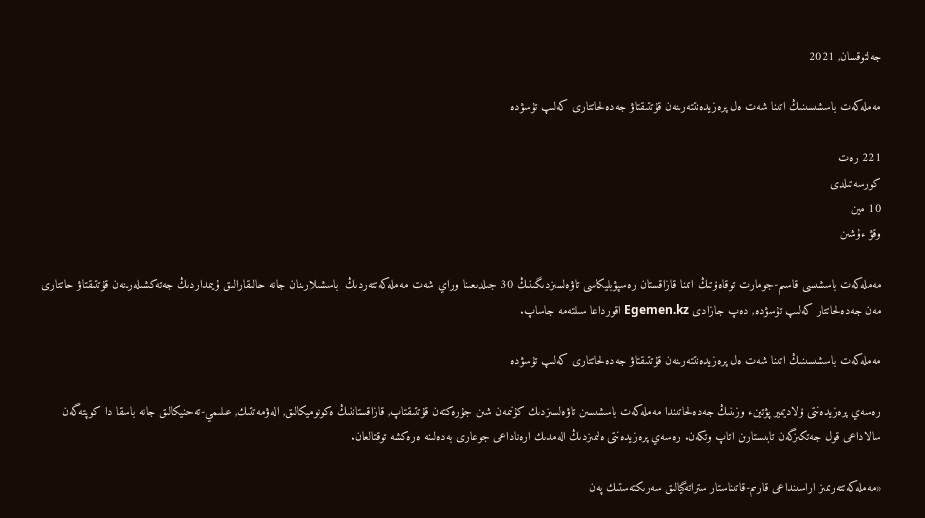جەلتوقسان, 2021

مەملەكەت باسشىسىنىڭ اتىنا شەت ەل پرەزيدەنتتەرىنەن قۇتتىقتاۋ جەدەلحاتتارى كەلىپ تۇسۋدە

221 رەت
كورسەتىلدى
10 مين
وقۋ ءۇشىن

مەملەكەت باسشىسى قاسىم-جومارت توقاەۆتىڭ اتىنا قازاقستان رەسپۋبليكاسى تاۋەلسىزدىگىنىڭ 30 جىلدىعىنا وراي شەت مەملەكەتتەردىڭ  باسشىلارىنان جانە حالىقارالىق ۇيىمداردىڭ جەتەكشىلەرىنەن قۇتتىقتاۋ حاتتارى مەن جەدەلحاتتار كەلىپ تۇسۋدە, دەپ جازادى Egemen.kz اقورداعا سىلتەمە جاساپ.

مەملەكەت باسشىسىنىڭ اتىنا شەت ەل پرەزيدەنتتەرىنەن قۇتتىقتاۋ جەدەلحاتتارى كەلىپ تۇسۋدە

رەسەي پرەزيدەنتى ۆلاديمير پۋتينء وزىنىڭ جەدەلحاتىندا مەملەكەت باسشىسىن تاۋەلسىزدىك كۇنىمەن شىن جۇرەكتەن قۇتتىقتاپ, قازاقستاننىڭ ەكونوميكالىق, الەۋمەتتىك, عىلىمي-تەحنيكالىق جانە باسقا دا كوپتەگەن سالاداعى قول جەتكىزگەن تابىستارىن اتاپ وتكەن. رەسەي پرەزيدەنتى ەلىمىزدىڭ الەمدىك ارەناداعى جوعارى بەدەلىنە ەرەكشە توقتالعان.

«مەملەكەتتەرىمىز اراسىنداعى قارىم-قاتىناستار ستراتەگيالىق سەرىكتەستىك پەن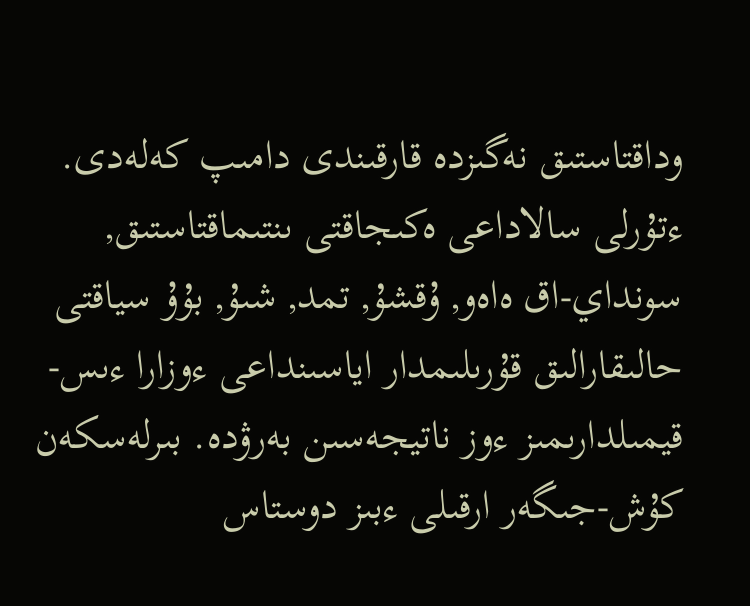وداقتاستىق نەگىزدە قارقىندى دامىپ كەلەدى. ءتۇرلى سالاداعى ەكىجاقتى ىنتىماقتاستىق, سونداي-اق ەاەو, ۇقشۇ, تمد, شىۇ, بۇۇ سياقتى حالىقارالىق قۇرىلىمدار اياسىنداعى ءوزارا ءىس-قيمىلدارىمىز ءوز ناتيجەسىن بەرۋدە. بىرلەسكەن كۇش-جىگەر ارقىلى ءبىز دوستاس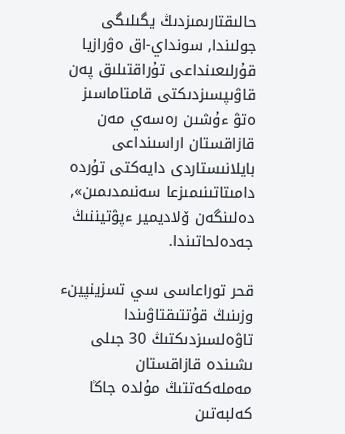حالىقتارىمىزدىڭ يگىلىگى جولىندا, سونداي-اق ەۋرازيا قۇرلىعىنداعى تۇراقتىلىق پەن قاۋىپسىزدىكتى قامتاماسىز ەتۋ ءۇشىن رەسەي مەن قازاقستان اراسىنداعى بايلانىستاردى دايەكتى تۇردە دامىتاتىنىمىزعا سەنىمدىمىن», دەلىنگەن ۆلاديمير ءپۋتيننىڭ جەدەلحاتىندا.

قحر توراعاسى سي تسزينپينء وزىنىڭ قۇتتىقتاۋىندا تاۋەلسىزدىكتىڭ 30 جىلى ىشىندە قازاقستان مەملەكەتتىڭ مۇلدە جاڭا كەلبەتىن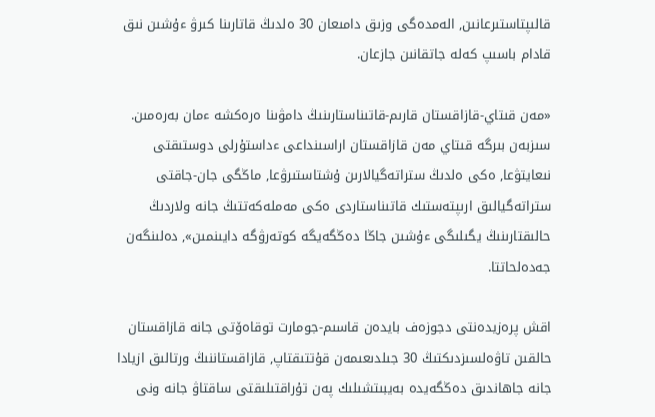قالىپتاستىرعانىن, الەمدەگى وزىق دامىعان 30 ەلدىڭ قاتارىنا كىرۋ ءۇشىن نىق قادام باسىپ كەلە جاتقانىن جازعان.

«مەن قىتاي-قازاقستان قارىم-قاتىناستارىنىڭ دامۋىنا ەرەكشە ءمان بەرەمىن. سىزبەن بىرگە قىتاي مەن قازاقستان اراسىنداعى ءداستۇرلى دوستىقتى نىعايتۋعا, ەكى ەلدىڭ ستراتەگيالارىن ۇشتاستىرۋعا, ماڭگى جان-جاقتى ستراتەگيالىق ارىپتەستىك قاتىناستاردى ەكى مەملەكەتتىڭ جانە ولاردىڭ حالىقتارىنىڭ يگىلىگى ءۇشىن جاڭا دەڭگەيگە كوتەرۋگە دايىنمىن», دەلىنگەن جەدەلحاتتا.

اقش پرەزيدەنتى دجوزەف بايدەن قاسىم-جومارت توقاەۆتى جانە قازاقستان حالقىن تاۋەلسىزدىكتىڭ 30 جىلدىعىمەن قۇتتىقتاپ, قازاقستاننىڭ ورتالىق ازيادا جانە جاھاندىق دەڭگەيدە بەيبىتشىلىك پەن تۇراقتىلىقتى ساقتاۋ جانە ونى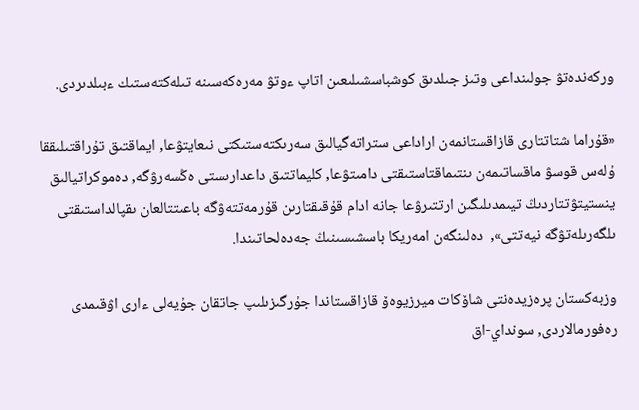وركەندەتۋ جولىنداعى وتىز جىلدىق كوشباسشىلىعىن اتاپ ءوتۋ مەرەكەسىنە تىلەكتەستىك ءبىلدىردى.

«قۇراما شتاتتارى قازاقستانمەن اراداعى ستراتەگيالىق سەرىكتەستىكتى نىعايتۋعا, ايماقتىق تۇراقتىلىققا ۇلەس قوسۋ ماقساتىمەن ىنتىماقتاستىقتى دامىتۋعا, كليماتتىق داعدارىستى ەڭسەرۋگە, دەموكراتيالىق ينستيتۋتتاردىڭ تيىمدىلىگىن ارتتىرۋعا جانە ادام قۇقىقتارىن قۇرمەتتەۋگە باعىتتالعان ىقپالداستىقتى ىلگەرىلەتۋگە نيەتتى»,  دەلىنگەن امەريكا باسشىسىنىڭ جەدەلحاتىندا.

وزبەكستان پرەزيدەنتى شاۆكات ميرزيوەۆ قازاقستاندا جۇرگىزىلىپ جاتقان جۇيەلى ءارى اۋقىمدى رەفورمالاردى, سونداي-اق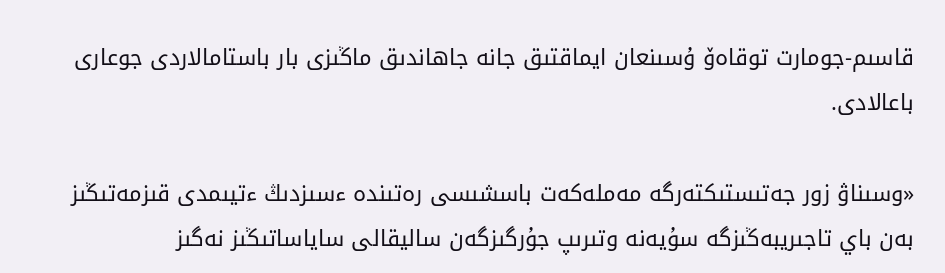قاسىم-جومارت توقاەۆ ۇسىنعان ايماقتىق جانە جاھاندىق ماڭىزى بار باستامالاردى جوعارى باعالادى.

«وسىناۋ زور جەتىستىكتەرگە مەملەكەت باسشىسى رەتىندە ءسىزدىڭ ءتيىمدى قىزمەتىڭىز بەن باي تاجىريبەڭىزگە سۇيەنە وتىرىپ جۇرگىزگەن ساليقالى ساياساتىڭىز نەگىز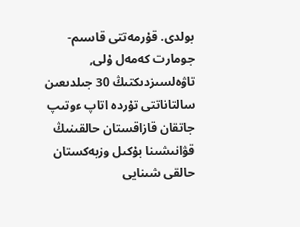بولدى. قۇرمەتتى قاسىم-جومارت كەمەل ۇلى, تاۋەلسىزدىكتىڭ 30 جىلدىعىن سالتاناتتى تۇردە اتاپ ءوتىپ جاتقان قازاقستان حالقىنىڭ قۋانىشىنا بۇكىل وزبەكستان حالقى شىنايى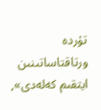تۇردە ورتاقتاساتىنىن ايتقىم كەلەدى»,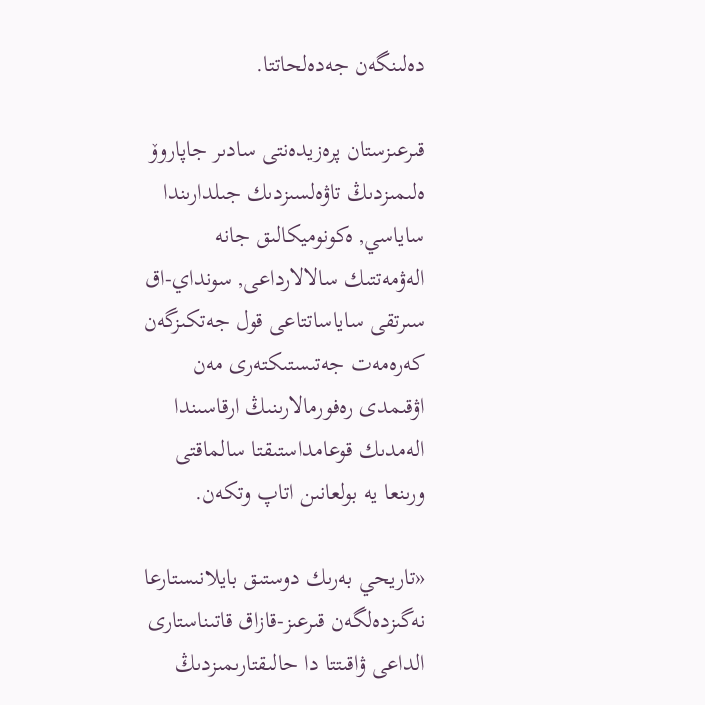دەلىنگەن جەدەلحاتتا.

قىرعىزستان پرەزيدەنتى سادىر جاپاروۆ ەلىمىزدىڭ تاۋەلسىزدىك جىلدارىندا ساياسي, ەكونوميكالىق جانە الەۋمەتتىك سالالارداعى, سونداي-اق سىرتقى ساياساتتاعى قول جەتكىزگەن كەرەمەت جەتىستىكتەرى مەن اۋقىمدى رەفورمالارىنىڭ ارقاسىندا الەمدىك قوعامداستىقتا سالماقتى ورىنعا يە بولعانىن اتاپ وتكەن.

«تاريحي بەرىك دوستىق بايلانىستارعا نەگىزدەلگەن قىرعىز-قازاق قاتىناستارى الداعى ۋاقىتتا دا حالىقتارىمىزدىڭ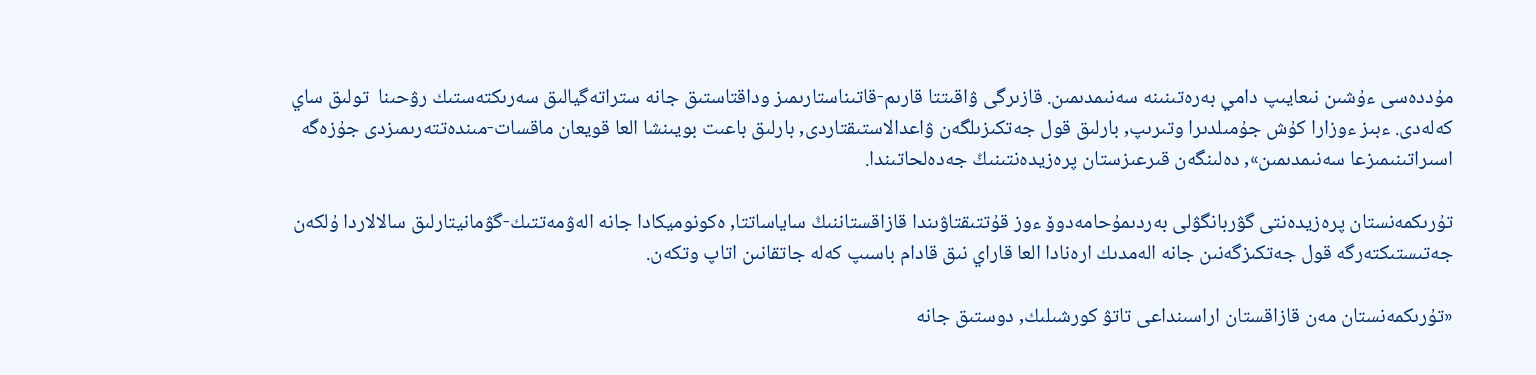مۇددەسى ءۇشىن نىعايىپ دامي بەرەتىنىنە سەنىمدىمىن. قازىرگى ۋاقىتتا قارىم-قاتىناستارىمىز وداقتاستىق جانە ستراتەگيالىق سەرىكتەستىك رۋحىنا  تولىق ساي كەلەدى. ءبىز ءوزارا كۇش جۇمىلدىرا وتىرىپ, بارلىق قول جەتكىزىلگەن ۋاعدالاستىقتاردى, بارلىق باعىت بويىنشا العا قويعان ماقسات-مىندەتتەرىمىزدى جۇزەگە اسىراتىنىمىزعا سەنىمدىمىن», دەلىنگەن قىرعىزستان پرەزيدەنتىنىڭ جەدەلحاتىندا.

تۇرىكمەنستان پرەزيدەنتى گۋربانگۋلى بەردىمۇحامەدوۆ ءوز قۇتتىقتاۋىندا قازاقستاننىڭ ساياساتتا, ەكونوميكادا جانە الەۋمەتتىك-گۋمانيتارلىق سالالاردا ۇلكەن جەتىستىكتەرگە قول جەتكىزگەنىن جانە الەمدىك ارەنادا العا قاراي نىق قادام باسىپ كەلە جاتقانىن اتاپ وتكەن.

«تۇرىكمەنستان مەن قازاقستان اراسىنداعى تاتۋ كورشىلىك, دوستىق جانە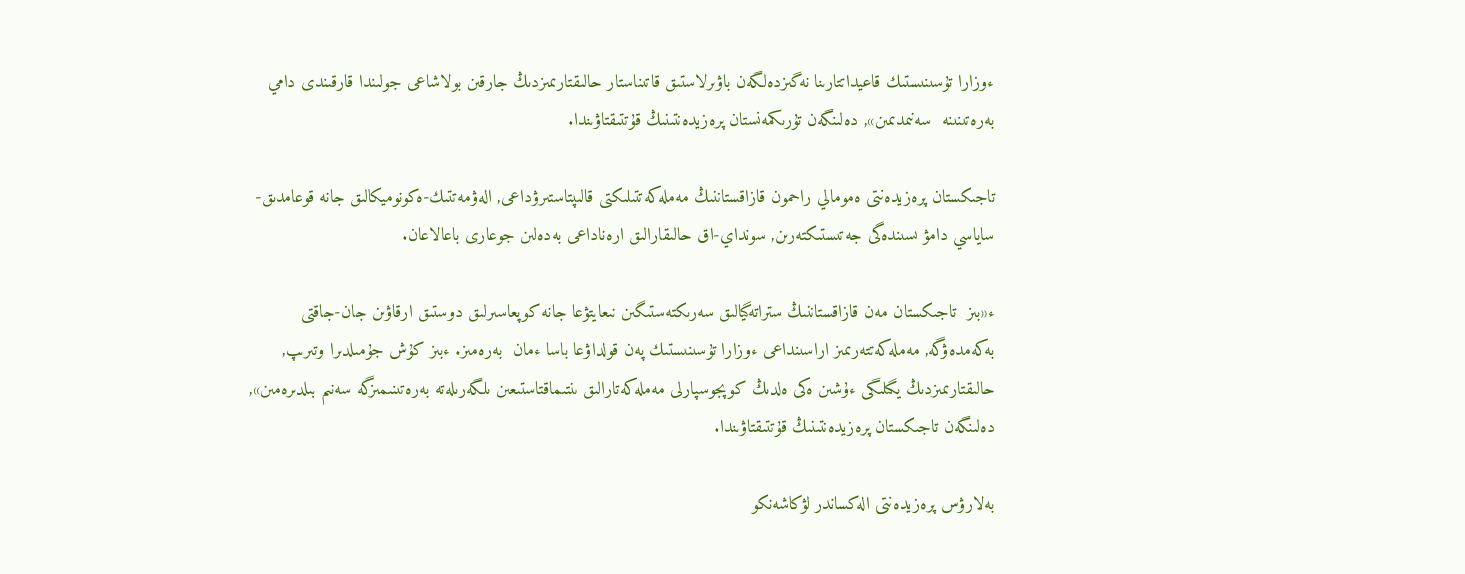ءوزارا تۇسىنىستىك قاعيداتتارىنا نەگىزدەلگەن باۋىرلاستىق قاتىناستار حالىقتارىمىزدىڭ جارقىن بولاشاعى جولىندا قارقىندى دامي بەرەتىنىنە  سەنىمدىمىن», دەلىنگەن تۇرىكمەنستان پرەزيدەنتىنىڭ قۇتتىقتاۋىندا.

تاجىكستان پرەزيدەنتى ەمومالي راحمون قازاقستاننىڭ مەملەكەتتىلىكتى قالىپتاستىرۋداعى, الەۋمەتتىك-ەكونوميكالىق جانە قوعامدىق-ساياسي دامۋ ىسىندەگى جەتىستىكتەرىن, سونداي-اق حالىقارالىق ارەناداعى بەدەلىن جوعارى باعالاعان.

ء«بىز  تاجىكستان مەن قازاقستاننىڭ ستراتەگيالىق سەرىكتەستىگىن نىعايتۋعا جانە كوپعاسىرلىق دوستىق ارقاۋىن جان-جاقتى بەكەمدەۋگە, مەملەكەتتەرىمىز اراسىنداعى ءوزارا تۇسىنىستىك پەن قولداۋعا باسا ءمان  بەرەمىز. ءبىز كۇش جۇمىلدىرا وتىرىپ, حالىقتارىمىزدىڭ يگىلىگى ءۇشىن ەكى ەلدىڭ كوپجوسپارلى مەملەكەتارالىق ىنتىماقتاستىعىن ىلگەرىلەتە بەرەتىنىمىزگە سەنىم بىلدىرەمىن», دەلىنگەن تاجىكستان پرەزيدەنتىنىڭ قۇتتىقتاۋىندا.

بەلارۋس پرەزيدەنتى الەكساندر لۋكاشەنكو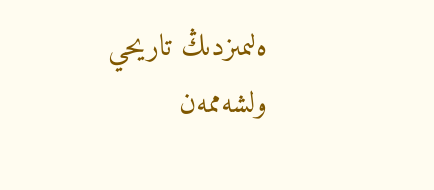ەلىمىزدىڭ تاريحي ولشەممەن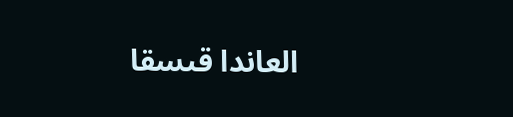العاندا قىسقا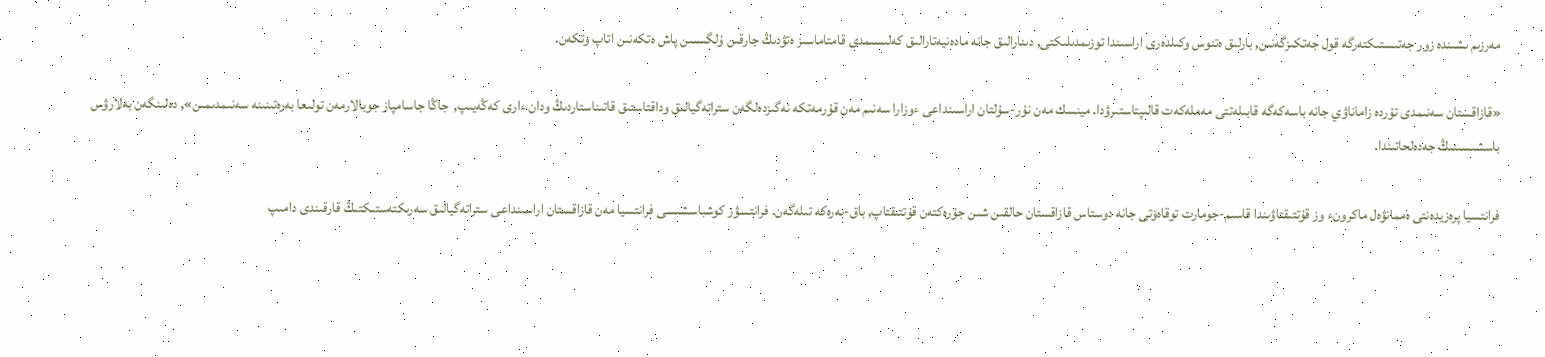مەرزىم ىشىندە زور جەتىستىكتەرگە قول جەتكىزگەنىن, بارلىق ەتنوس وكىلدەرى اراسىندا توزىمدىلىكتى, دىنارالىق جانە مادەنيەتارالىق كەلىسىمدى قامتاماسىز ەتۋدىڭ جارقىن ۇلگىسىن پاش ەتكەنىن اتاپ وتكەن.

«قازاقستان سەنىمدى تۇردە زاماناۋي جانە باسەكەگە قابىلەتتى مەملەكەت قالىپتاستىرۋدا. مينسك مەن نۇر-سۇلتان اراسىنداعى ءوزارا سەنىم مەن قۇرمەتكە نەگىزدەلگەن ستراتەگيالىق وداقتاستىق قاتىناستاردىڭ ودان ءارى كەڭەيىپ,  جاڭا جاسامپاز جوبالارمەن تولىعا بەرەتىنىنە سەنىمدىمىن», دەلىنگەن بەلارۋس باسشىسىنىڭ جەدەلحاتىندا.

فرانتسيا پرەزيدەنتى ەممانۋەل ماكرونء وز قۇتتىقتاۋىندا قاسىم-جومارت توقاەۆتى جانە دوستاس قازاقستان حالقىن شىن جۇرەكتەن قۇتتىقتاپ, باق-بەرەكە تىلەگەن. فرانتسۋز كوشباسشىسى فرانتسيا مەن قازاقستان اراسىنداعى ستراتەگيالىق سەرىكتەستىكتىڭ قارقىندى دامىپ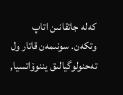كەلە جاتقانىن اتاپ وتكەن. سونىمەن قاتار ول تەحنولوگيالىق يننوۆاتسيا,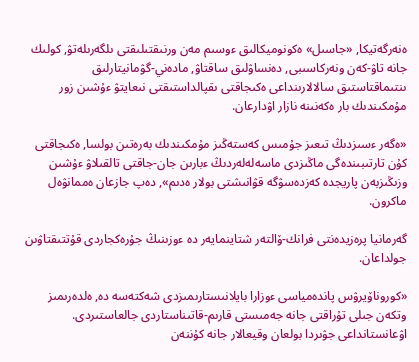ەنەرگەتيكا, «جاسىل» ەكونوميكالىق ءوسىم مەن ورنىقتىلىقتى ىلگەرىلەتۋ, كولىك جانە تاۋ-كەن ونەركاسىبى, دەنساۋلىق ساقتاۋ, مادەني-گۋمانيتارلىق ىنتىماقتاستىق سالالارىنداعى ەكىجاقتى ىقپالداستىقتى نىعايتۋ ءۇشىن زور مۇمكىندىك بار ەكەنىنە نازار اۋدارعان.

«ەگەر ءسىزدىڭ تىعىز جۇمىس كەستەڭىز مۇمكىندىك بەرەتىن بولسا, ەكىجاقتى كۇن تارتىبىندەگى ماڭىزدى ماسەلەلەردىڭ ءبارىن جان-جاقتى تالقىلاۋ ءۇشىن وزىڭىزبەن پاريجدە كەزدەسۋگە قۋانىشتى بولار ەدىم», دەپ جازعان ەممانۋەل ماكرون.

گەرمانيا پرەزيدەنتى فرانك-ۆالتەر شتاينمايەر دە ءوزىنىڭ جۇرەكجاردى قۇتتىقتاۋىن جولداعان.

«كوروناۆيرۋس پاندەمياسى ءوزارا بايلانىستارىمىزدى شەكتەسە دە, ەلدەرىمىز وتكەن جىلى تۇراقتى جانە جەمىستى قارىم-قاتىناستاردى جالعاستىردى.  اۋعانستانداعى جۋىردا بولعان وقيعالار جانە كۇننەن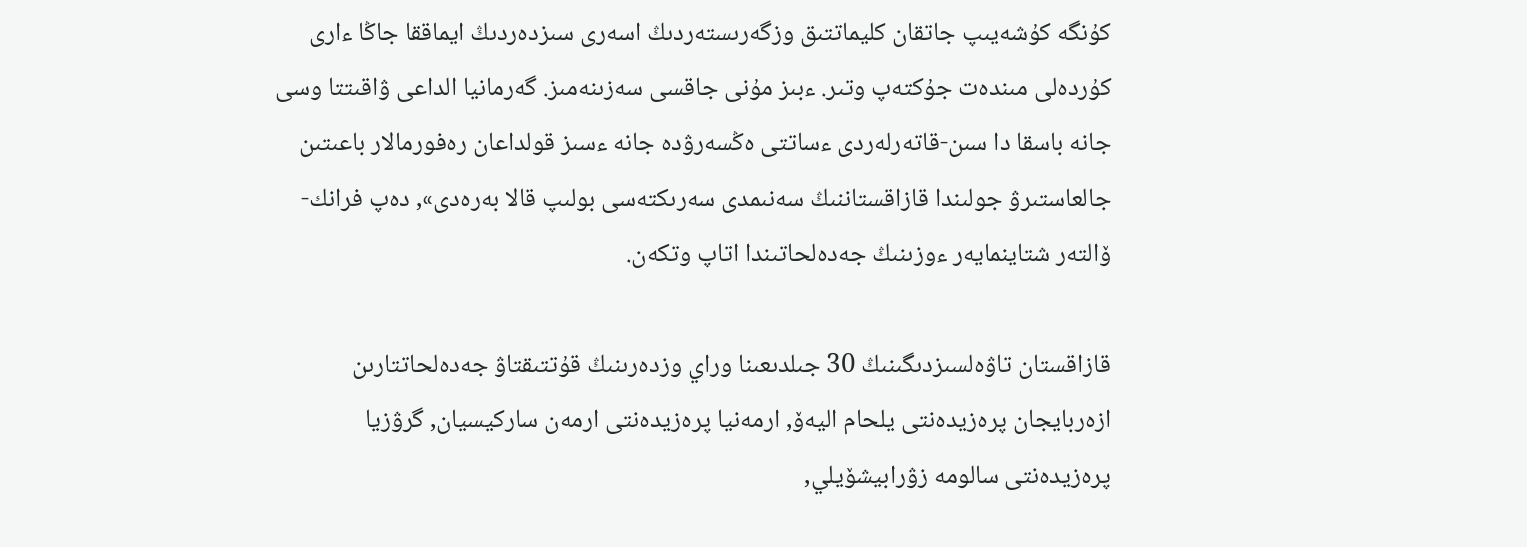كۇنگە كۇشەيىپ جاتقان كليماتتىق وزگەرىستەردىڭ اسەرى سىزدەردىڭ ايماققا جاڭا ءارى كۇردەلى مىندەت جۇكتەپ وتىر. ءبىز مۇنى جاقسى سەزىنەمىز. گەرمانيا الداعى ۋاقىتتا وسى جانە باسقا دا سىن-قاتەرلەردى ءساتتى ەڭسەرۋدە جانە ءسىز قولداعان رەفورمالار باعىتىن جالعاستىرۋ جولىندا قازاقستاننىڭ سەنىمدى سەرىكتەسى بولىپ قالا بەرەدى», دەپ فرانك-ۆالتەر شتاينمايەر ءوزىنىڭ جەدەلحاتىندا اتاپ وتكەن.

قازاقستان تاۋەلسىزدىگىنىڭ 30 جىلدىعىنا وراي وزدەرىنىڭ قۇتتىقتاۋ جەدەلحاتتارىن ازەربايجان پرەزيدەنتى يلحام اليەۆ, ارمەنيا پرەزيدەنتى ارمەن ساركيسيان, گرۋزيا پرەزيدەنتى سالومە زۋرابيشۆيلي,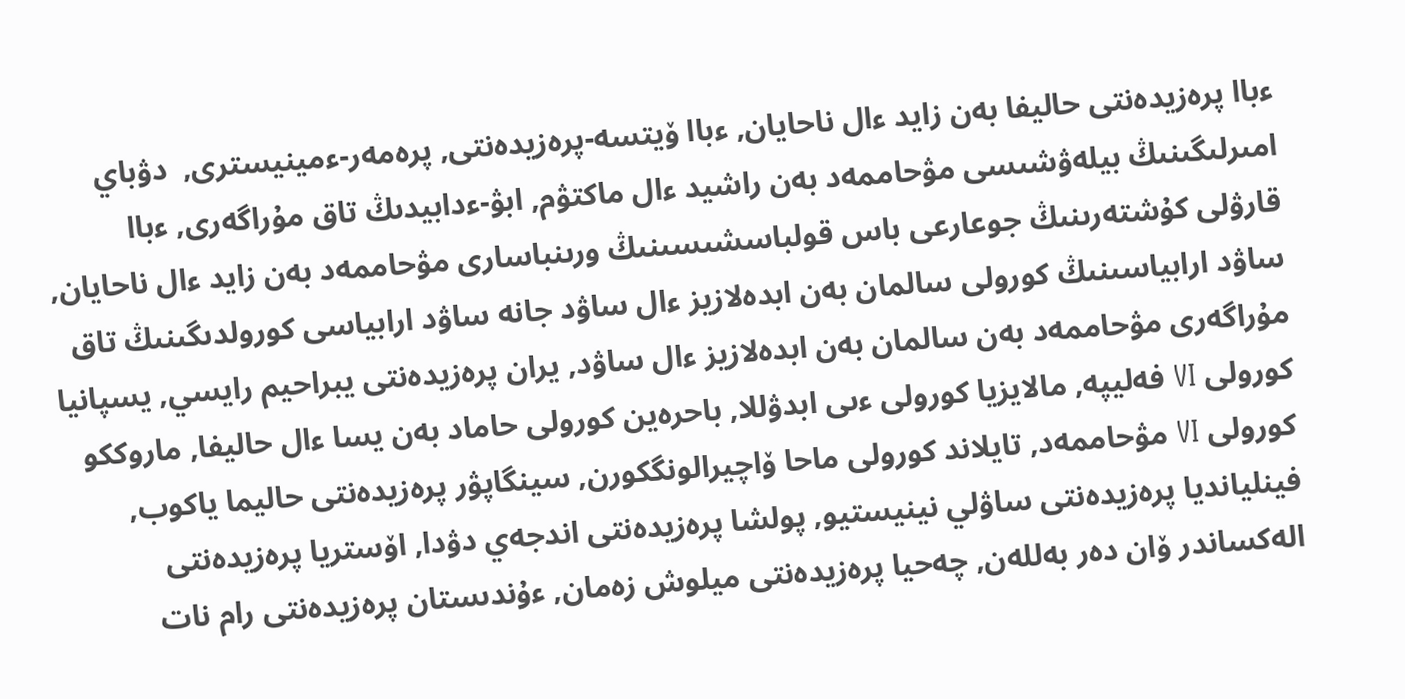ءباا پرەزيدەنتى حاليفا بەن زايد ءال ناحايان, ءباا ۆيتسە-پرەزيدەنتى, پرەمەر-ءمينيسترى,  دۋباي امىرلىگىنىڭ بيلەۋشىسى مۋحاممەد بەن راشيد ءال ماكتۋم, ابۋ-ءدابيدىڭ تاق مۇراگەرى, ءباا قارۋلى كۇشتەرىنىڭ جوعارعى باس قولباسشىسىنىڭ ورىنباسارى مۋحاممەد بەن زايد ءال ناحايان, ساۋد ارابياسىنىڭ كورولى سالمان بەن ابدەلازيز ءال ساۋد جانە ساۋد ارابياسى كورولدىگىنىڭ تاق مۇراگەرى مۋحاممەد بەن سالمان بەن ابدەلازيز ءال ساۋد, يران پرەزيدەنتى يبراحيم رايسي, يسپانيا كورولى VI فەليپە, مالايزيا كورولى ءىى ابدۋللا, باحرەين كورولى حاماد بەن يسا ءال حاليفا, ماروككو كورولى VI مۋحاممەد, تايلاند كورولى ماحا ۆاچيرالونگكورن, سينگاپۋر پرەزيدەنتى حاليما ياكوب, فينليانديا پرەزيدەنتى ساۋلي نينيستيو, پولشا پرەزيدەنتى اندجەي دۋدا, اۆستريا پرەزيدەنتى الەكساندر ۆان دەر بەللەن, چەحيا پرەزيدەنتى ميلوش زەمان, ءۇندىستان پرەزيدەنتى رام نات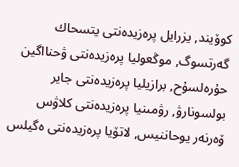كوۆيند, يزرايل پرەزيدەنتى يتسحاك گەرتسوگ, موڭعوليا پرەزيدەنتى ۋحنااگين حۇرەلسۇح, برازيليا پرەزيدەنتى جاير بولسونارۋ, رۋمىنيا پرەزيدەنتى كلاۋس ۆەرنەر يوحاننيس, لاتۆيا پرەزيدەنتى ەگيلس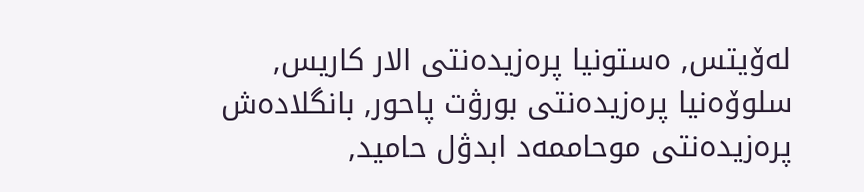لەۆيتس, ەستونيا پرەزيدەنتى الار كاريس, سلوۆەنيا پرەزيدەنتى بورۋت پاحور, بانگلادەش پرەزيدەنتى موحاممەد ابدۋل حاميد,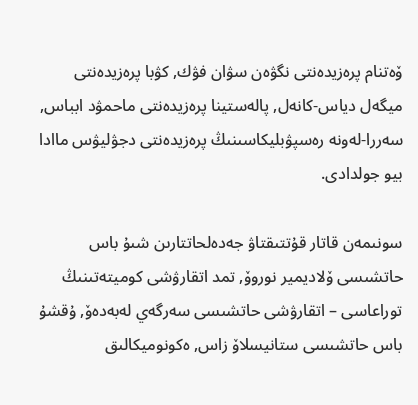ۆەتنام پرەزيدەنتى نگۋەن سۋان فۋك, كۋبا پرەزيدەنتى ميگەل دياس-كانەل, پالەستينا پرەزيدەنتى ماحمۋد ابباس, سەررا-لەونە رەسپۋبليكاسىنىڭ پرەزيدەنتى دجۋليۋس ماادا بيو جولدادى.

سونىمەن قاتار قۇتتىقتاۋ جەدەلحاتتارىن شىۇ باس حاتشىسى ۆلاديمير نوروۆ, تمد اتقارۋشى كوميتەتىنىڭ توراعاسى – اتقارۋشى حاتشىسى سەرگەي لەبەدەۆ, ۇقشۇ باس حاتشىسى ستانيسلاۆ زاس, ەكونوميكالىق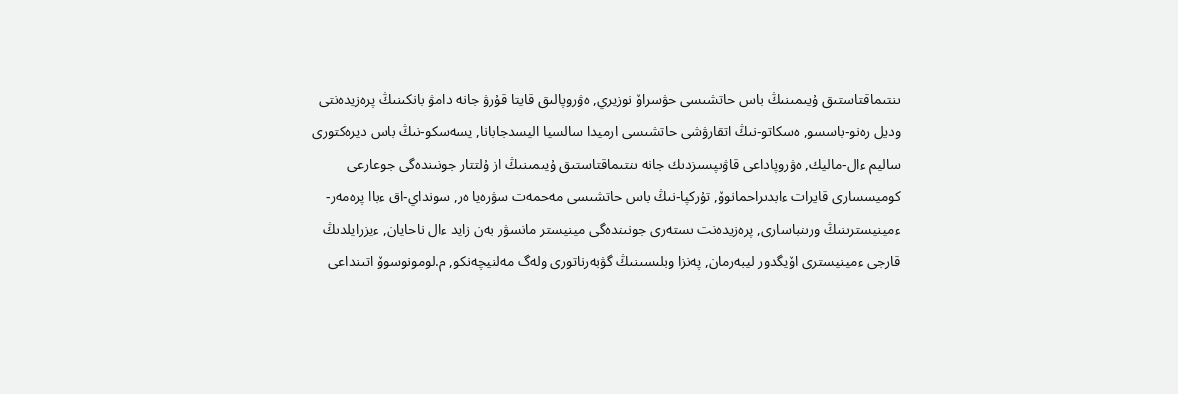ىنتىماقتاستىق ۇيىمىنىڭ باس حاتشىسى حۋسراۆ نوزيري, ەۋروپالىق قايتا قۇرۋ جانە دامۋ بانكىنىڭ پرەزيدەنتى وديل رەنو-باسسو, ەسكاتو-نىڭ اتقارۋشى حاتشىسى ارميدا سالسيا اليسدجابانا, يسەسكو-نىڭ باس ديرەكتورى ساليم ءال-ماليك, ەۋروپاداعى قاۋىپسىزدىك جانە ىنتىماقتاستىق ۇيىمىنىڭ از ۇلتتار جونىندەگى جوعارعى كوميسسارى قايرات ءابدىراحمانوۆ, تۇركپا-نىڭ باس حاتشىسى مەحمەت سۋرەيا ەر, سونداي-اق ءباا پرەمەر-ءمينيسترىنىڭ ورىنباسارى, پرەزيدەنت ىستەرى جونىندەگى مينيستر مانسۋر بەن زايد ءال ناحايان, ءيزرايلدىڭ قارجى ءمينيسترى اۆيگدور ليبەرمان, پەنزا وبلىسىنىڭ گۋبەرناتورى ولەگ مەلنيچەنكو, م.لومونوسوۆ اتىنداعى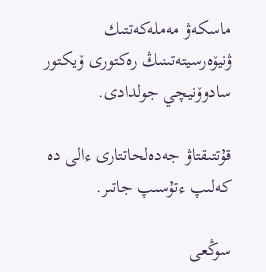ماسكەۋ مەملەكەتتىك ۋنيۆەرسيتەتىنىڭ رەكتورى ۆيكتور سادوۆنيچي جولدادى.

قۇتتىقتاۋ جەدەلحاتتارى ءالى دە كەلىپ ءتۇسىپ جاتىر.

سوڭعى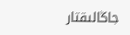جاڭالىقتار